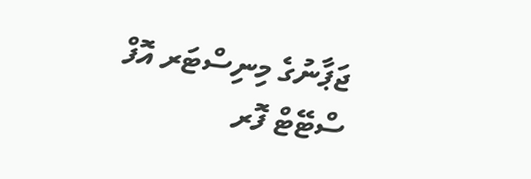ޖަޕާނުގެ މިނިސްޓަރ އޮފް ސްޓޭޓް ފޮރ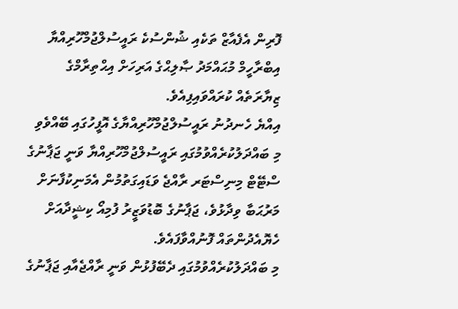ފޮރިން އެފެއާޒް ތަކެއި ޝުންސުކެ ރައީސުލްޖުމްހޫރިއްޔާ އިބްރާހީމް މުޙައްމަދު ޞާލިޙްގެ އަރިހަށް އިޙްތިރާމްގެ ޒިޔާރަތެއް ކުރައްވައިފިއެވެ.
އިއްޔެ ހެނދުނު ރައީސުލްޖުމްހޫރިއްޔާގެ އޮފީހުގައި ބޭއްވެވި މި ބައްދަލުކުރެއްވުމުގައި ރައީސުލްޖުމްހޫރިއްޔާ ވަނީ ޖަޕާނުގެ ސްޓޭޓް މިނިސްޓަރ ރާއްޖެ ވަޑައިގަތުމުން އެމަނިކުފާނަށް މަރުޙަބާ ވިދާޅުވެ، ޖަޕާނުގެ ބޮޑުވަޒީރު ފުމިއޯ ކިޝީދާއަށް ހެޔޮއެދުންތައް ފޮނުއްވާފައެވެ.
މި ބައްދަލުކުރެއްވުމުގައި ދެބޭފުޅުން ވަނީ ރާއްޖެއާއި ޖަޕާނުގެ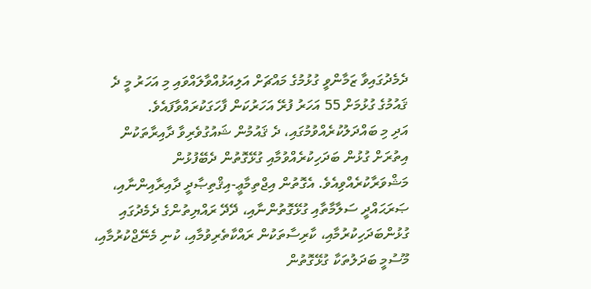ދެމެދުގައިވާ ޒަމާންވީ ގުޅުމުގެ މައްޗަށް އަލިއަޅުއްވާލައްވައި މި އަހަރު މީ ދެ ޤައުމުގެ ގުޅުމަށް 55 އަހަރު ފުރޭ އަހަރުކަން ފާހަގަކުރައްވާފައެވެ.
އަދި މި ބައްދަލުކުރެއްވުމުގައި، ދެ ޤައުމުން ޝައުގުވެރިވާ ދާއިރާތަކުން އިތުރަށް ގުޅުން ބަދަހިކުރެއްވުމާއި ގުޅޭގޮތުން ދެބޭފުޅުން މަޝްވަރާކުރެއްވިއެވެ. އެގޮތުން އިޖްތިމާޢީ-އިޤްތިޞާދީ ދާއިރާއިންނާއި، ޞަރަޙައްދީ ސަލާމާތާއި ގުޅޭގޮތުންނާއި، ދޭދޭ ރައްޔިތުންގެ ދެމެދުގައި ގުޅުންބަދަހިކުރުމާއި، ކާރިސާތަކުން ރައްކާތެރިވުމާއި، ކުނި މެނޭޖްކުރުމާއި، މޫސުމީ ބަދަލުތަކާ ގުޅޭގޮތުން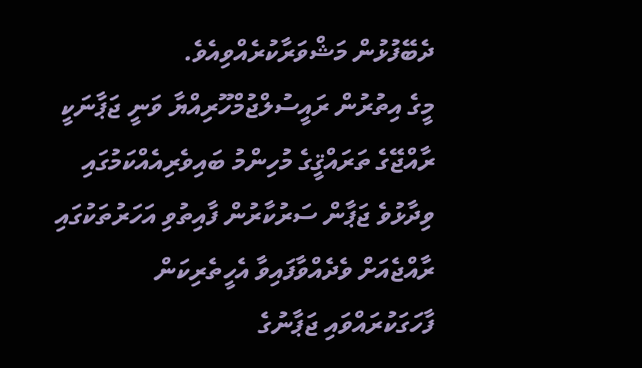ދެބޭފުޅުން މަޝްވަރާކުރެއްވިއެވެ.
މީގެ އިތުރުން ރައީސުލްޖުމްހޫރިއްޔާ ވަނީ ޖަޕާނަކީ ރާއްޖޭގެ ތަރައްޤީގެ މުހިންމު ބައިވެރިއެއްކަމުގައި ވިދާޅުވެ ޖަޕާން ސަރުކާރުން ފާއިތުވި އަހަރުތަކުގައި ރާއްޖެއަށް ވެދެއްވާފައިވާ އެހީތެރިކަން ފާހަގަކުރައްވައި ޖަޕާނުގެ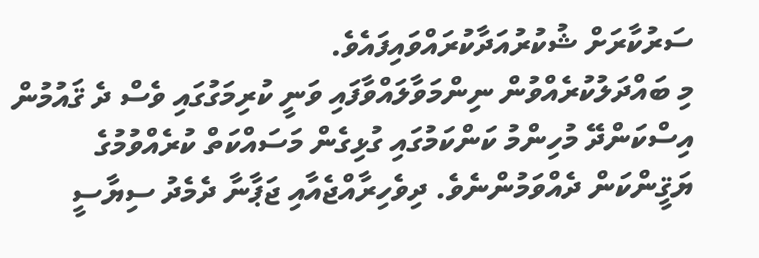ސަރުކާރަށް ޝުކުރުއަދާކުރައްވައިފައެވެ.
މި ބައްދަލުކުރެއްވުން ނިންމަވާލައްވާފައި ވަނީ ކުރިމަގުގައި ވެސް ދެ ޤައުމުން އިސްކަންދޭ މުހިންމު ކަންކަމުގައި ގުޅިގެން މަސައްކަތް ކުރެއްވުމުގެ ޔަޤީންކަން ދެއްވަމުންނެވެ. ދިވެހިރާއްޖެއާއި ޖަޕާނާ ދެމެދު ސިޔާސީ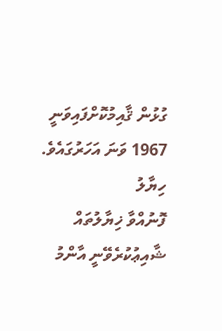ގުޅުން ޤާއިމުކޮށްފައިވަނީ 1967 ވަނަ އަހަރުގައެވެ.
ހިޔާލު
ފޮނުއްވާ ޚިޔާލުތައް ޝާއިޢުކުރެވޭނީ އާންމު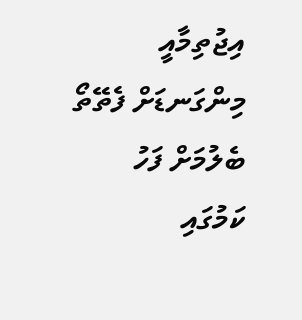އިޖުތިމާއީ މިންގަނޑަށް ފެތޭތޯ ބެލުމަށް ފަހު ކަމުގައި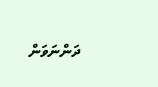ދަންނަވަން